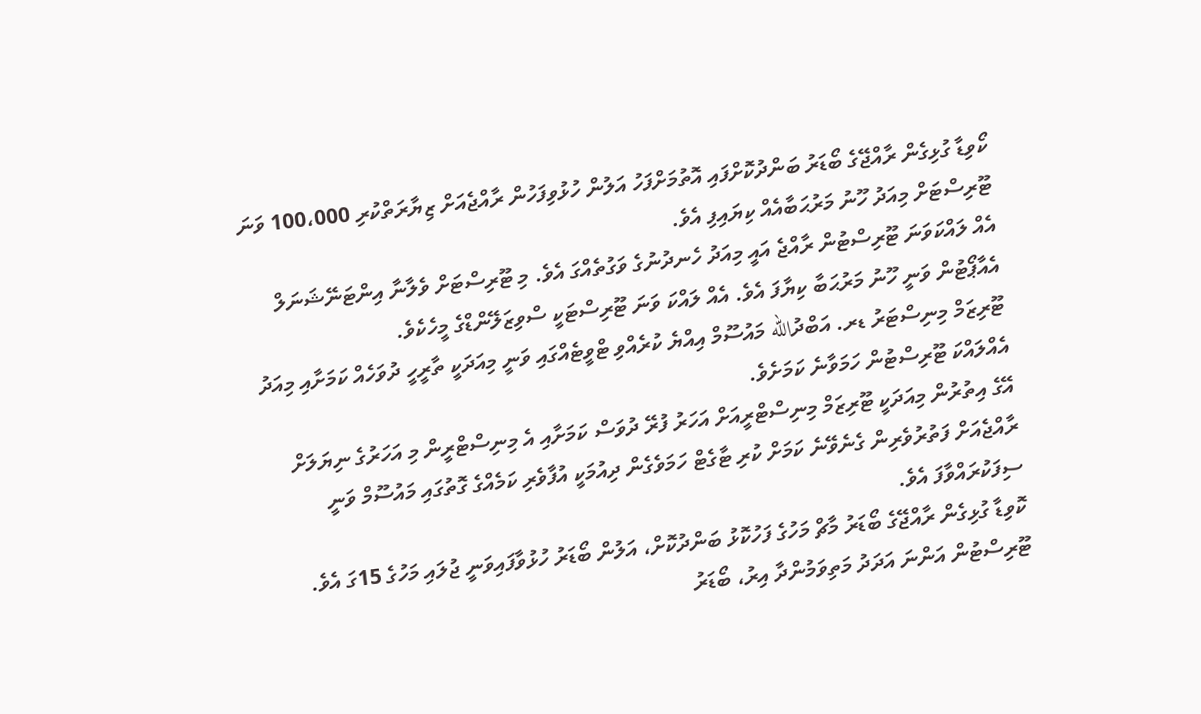ކޯވިޑާ ގުޅިގެން ރާއްޖޭގެ ބޯޑަރު ބަންދުކޮށްފައި އޮތުމަށްފަހު އަލުން ހުޅުވިފަހުން ރާއްޖެއަށް ޒިޔާރަތްކުރި 100،000 ވަނަ ޓޫރިސްޓަށް މިއަދު ހޫނު މަރުޙަބާއެއް ކިޔައިފި އެވެ.
އެއް ލައްކަވަނަ ޓޫރިސްޓުން ރާއްޖެ އައީ މިއަދު ހެނދުނުގެ ވަގުތެއްގަ އެވެ. މި ޓޫރިސްޓަށް ވެލާނާ އިންޓަނޭޝަނަލް އެއާޕޯޓުން ވަނީ ހޫނު މަރުޙަބާ ކިޔާފަ އެވެ. އެއް ލައްކަ ވަނަ ޓޫރިސްޓަކީ ސްވިޒަލޭންޑްގެ މީހެކެވެ.
ޓޫރިޒަމް މިނިސްޓަރު ޑރ. އަބްދުالله މައުސޫމް އިއްޔެ ކުރެއްވި ޓްވީޓެއްގައި ވަނީ މިއަދަކީ ތާރީހީ ދުވަހެއް ކަމަށާއި މިއަދު އެއްލައްކަ ޓޫރިސްޓުން ހަމަވާނެ ކަމަށެވެ.
އޭގެ އިތުރުން މިއަދަކީ ޓޫރިޒަމް މިނިސްޓްރީއަށް އަހަރު ފުރޭ ދުވަސް ކަމަށާއި އެ މިނިސްޓްރީން މި އަހަރުގެ ނިޔަލަށް ރާއްޖެއަށް ފަތުރުވެރިން ގެނެވޭނެ ކަމަށް ކުރި ޓާގެޓް ހަމަވެގެން ދިއުމަކީ އުފާވެރި ކަމެއްގެ ގޮތުގައި މައުސޫމް ވަނީ ސިފަކުރައްވާފަ އެވެ.
ކޮވިޑާ ގުޅިގެން ރާއްޖޭގެ ބޯޑަރު މާޗް މަހުގެ ފަހުކޮޅު ބަންދުކޮށް، އަލުން ބޯޑަރު ހުޅުވާފައިވަނީ ޖުލައި މަހުގެ 15ގަ އެވެ.
ޓޫރިސްޓުން އަންނަ އަދަދު މަތިވަމުންދާ އިރު، ބޯޑަރު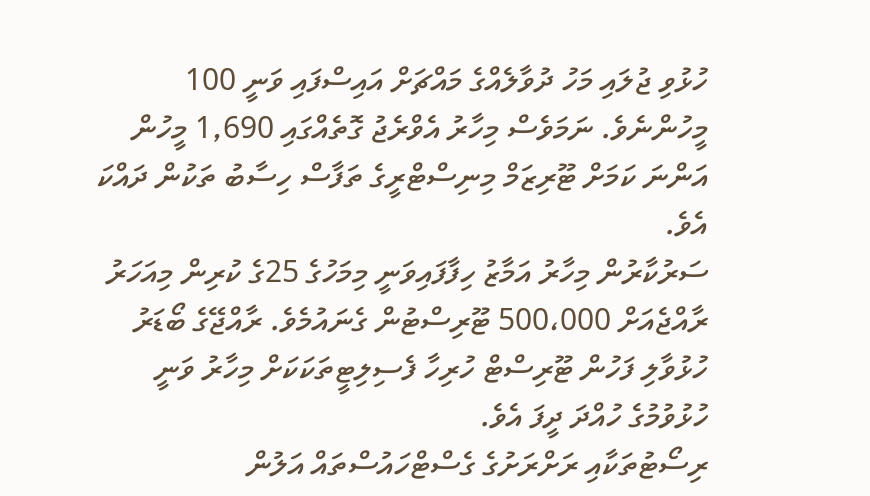ހުޅުވި ޖުލައި މަހު ދުވާލެއްގެ މައްޗަށް އައިސްފައި ވަނީ 100 މީހުންނެވެ. ނަމަވެސް މިހާރު އެވްރެޖު ގޮތެއްގައި 1,690 މީހުން އަންނަ ކަމަށް ޓޫރިޒަމް މިނިސްޓްރީގެ ތަފާސް ހިސާބު ތަކުން ދައްކަ އެވެ.
ސަރުކާރުން މިހާރު އަމާޒު ހިފާފައިވަނީ މިމަހުގެ 25ގެ ކުރިން މިއަހަރު ރާއްޖެއަށް 500،000 ޓޫރިސްޓުން ގެނައުމެވެ. ރާއްޖޭގެ ބޯޑަރު ހުޅުވާލި ފަހުން ޓޫރިސްޓް ހުރިހާ ފެސިލިޓީތަކަކަށް މިހާރު ވަނީ ހުޅުވުމުގެ ހުއްދަ ދީފަ އެވެ.
ރިސޯޓުތަކާއި ރަށްރަށުގެ ގެސްޓްހައުސްތައް އަލުން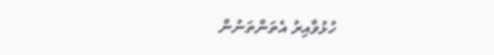ހުޅުވާއިރު އެތަންތަނުން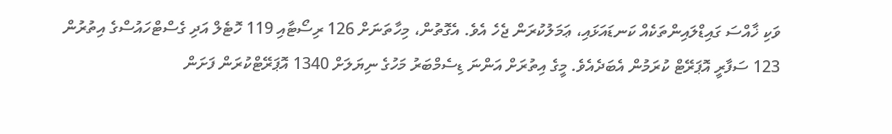ވަކި ޚާއްސަ ގައިޑްލައިންތަކެއް ކަނޑައަޅައި، ޢަމަލުކުރަން ޖެހެ އެވެ. އެގޮތުން، މިހާތަނަށް 126 ރިސޯޓާއި 119 ހޮޓެލް އަދި ގެސްޓްހައުސްގެ އިތުރުން 123 ސަފާރީ އޮޕަރޭޓް ކުރަމުން އެބަދެއެވެ. މީގެ އިތުރަށް އަންނަ ޑިސެމްބަރު މަހުގެ ނިޔަލަށް 1340 އޮޕަރޭޓްކުރަން ފަށަން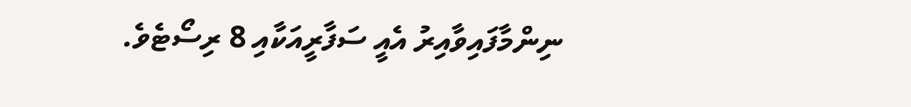ނިންމާފައިވާއިރު އެއީ ސަފާރީއަކާއި 8 ރިސޯޓެވެ.